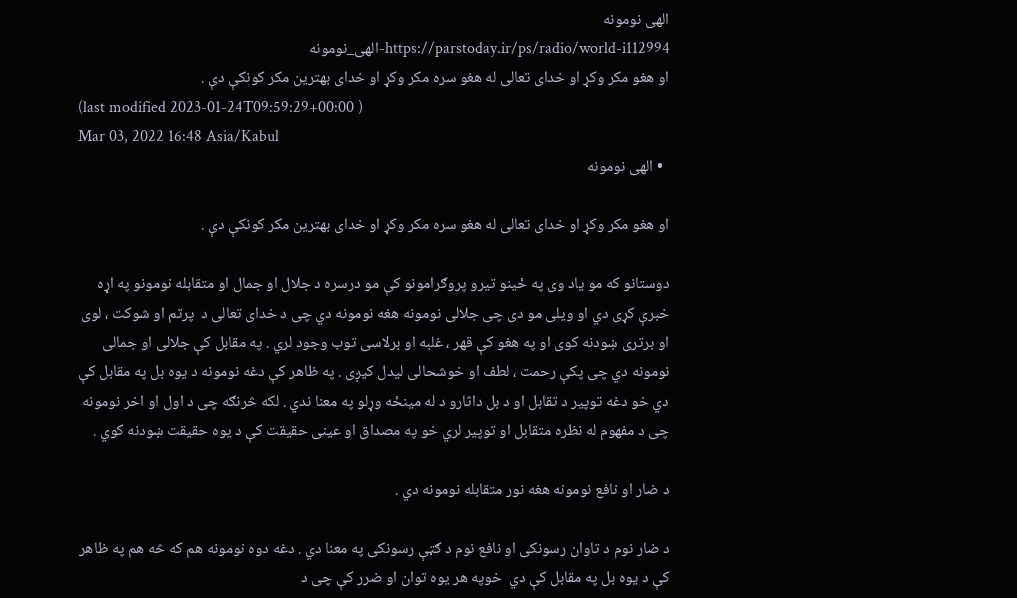الهی نومونه
https://parstoday.ir/ps/radio/world-i112994-الهی_نومونه
او هغو مکر وکړ او خدای تعالی له هغو سره مکر وکړ او خدای بهترین مکر کونکې دې .
(last modified 2023-01-24T09:59:29+00:00 )
Mar 03, 2022 16:48 Asia/Kabul
  • الهی نومونه

او هغو مکر وکړ او خدای تعالی له هغو سره مکر وکړ او خدای بهترین مکر کونکې دې .

دوستانو که مو یاد وی په ځینو تیرو پروګرامونو کې مو درسره د جلال او جمال او متقابله نومونو په اړه خبرې کړی دي او ویلی مو دی چی جلالی نومونه هغه نومونه دي چی د خدای تعالی د  پرتم او شوکت ، لوی او برتری ښودنه کوی او په هغو کې قهر ، غلبه او برلاسی توب وجود لري . په مقابل کې جلالی او جمالی نومونه دي چی پکې رحمت ، لطف او خوشحالی لیدل کیږی . په ظاهر کې دغه نومونه د یوه بل په مقابل کې دي خو دغه توپیر د تقابل او د بل داثارو د له مینځه وړلو په معنا ندي . لکه څرنګه چی د اول او اخر نومونه چی د مفهوم له نظره متقابل او توپیر لري خو په مصداق او عینی حقیقت کې د یوه حقیقت ښودنه کوي .

د ضار او نافع نومونه هغه نور متقابله نومونه دي .

د ضار نوم د تاوان رسونکی او نافع نوم د ګټې رسونکی په معنا دي . دغه دوه نومونه هم که څه هم په ظاهر کې د یوه بل په مقابل کې دي  خوپه هر یوه توان او ضرر کې چی د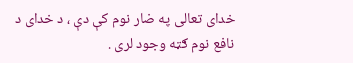خدای تعالی په ضار نوم کې دې ، د خدای د نافع نوم ګټه وجود لری .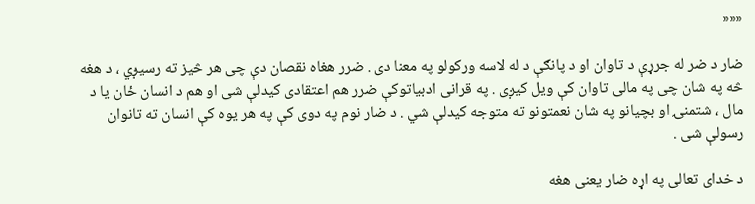«««

ضار د ضر له جرړې د تاوان او د پانګې د له لاسه ورکولو په معنا دی . ضرر هغاه نقصان دې چی هر څیز ته رسیږي ، د هغه څه په شان چی په مالی تاوان کې ویل کیږی . په قرانی ادبیاتوکې ضرر هم اعتقادی کیدلې شی او هم د انسان ځان یا د مال ، شتمنۍ او بچیانو په شان نعمتونو ته متوجه کیدلې شي . د ضار نوم په دوی کې په هر یوه کې انسان ته تانوان رسولې شی .

د خدای تعالی په اړه ضار یعنی هغه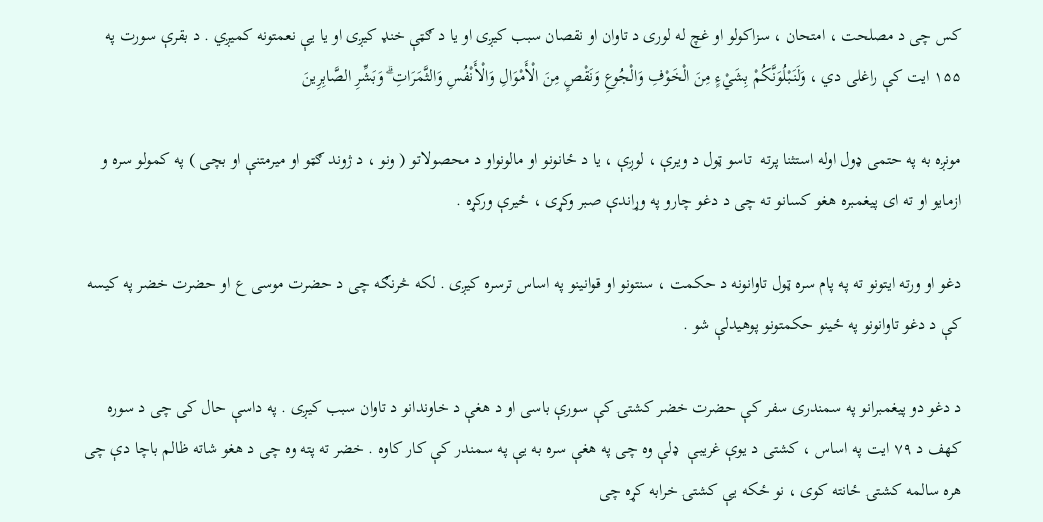کس چی د مصلحت ، امتحان ، سزاکولو او غچ له لوری د تاوان او نقصان سبب کیږی او یا د ګټې خنډ کیږی او یا یې نعمتونه کمیږي . د بقرې سورت په ۱۵۵ ایت کې راغلی دي ، وَلَنَبْلُوَنَّكُمْ بِشَيْءٍ مِنَ الْخَوْفِ وَالْجُوعِ وَنَقْصٍ مِنَ الْأَمْوَالِ وَالْأَنْفُسِ وَالثَّمَرَاتِ ۗ وَبَشِّرِ الصَّابِرِينَ

مونږه به په حتمی ډول اوله استثنا پرته  تاسو ټول د ویرې ، لوږې ، یا د ځانونو او مالونواو د محصولاتو ( ونو ، د ژوند ګټو او میرمتنې او بچی ) په کمولو سره و ازمایو او ته ای پیغمبره هغو کسانو ته چی د دغو چارو په وړاندې صبر وکړی ، ځیرې ورکړه .

دغو او ورته ایتونو ته په پام سره ټول تاوانونه د حکمت ، سنتونو او قوانینو په اساس ترسره کیږی . لکه څرنګه چی د حضرت موسی ع او حضرت خضر په کیسه کې د دغو تاوانونو په ځینو حکمتونو پوهیدلې شو .

د دغو دو پیغمبرانو په سمندری سفر کې حضرت خضر کشتۍ کې سورې باسی او د هغې د خاوندانو د تاوان سبب کیږی . په داسې حال کی چی د سوره کهف د ۷۹ ایت په اساس ، کشتی د یوې غریبې  ډلې وه چی په هغې سره به یې په سمندر کې کار کاوه . خضر ته پته وه چی د هغو شاته ظالم باچا دې چی هره سالمه کشتۍ ځانته کوی ، نو ځکه یې کشتۍ خرابه کړه چی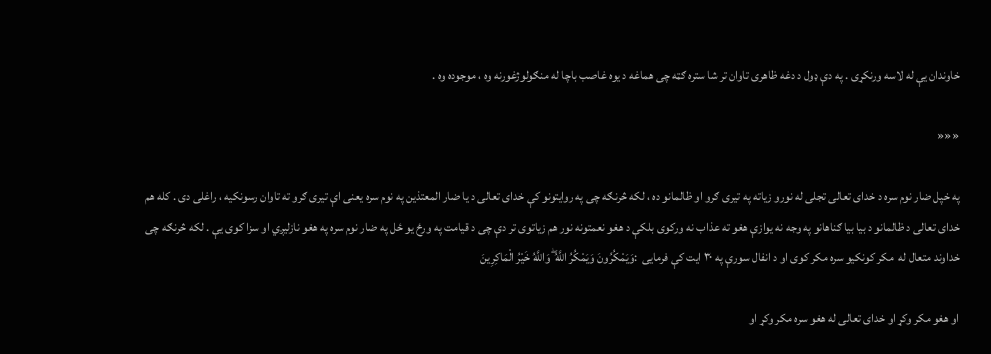خاوندان یې له لاسه ورنکړی . په دې ډول د دغه ظاهری تاوان تر شا ستره ګټه چی هماغه د یوه غاصب باچا له منګولوژغورنه وه ، موجوده وه .

«««

په خپل ضار نوم سره د خدای تعالی تجلی له نورو زیاته په تیری ګرو او ظالمانو ده ، لکه څرنګه چی په روایتونو کې خدای تعالی د یا ضار المعتذین په نوم سره یعنی اې تیری ګرو ته تاوان رسونکیه ، راغلی دی . کله هم خدای تعالی د ظالمانو د بیا بیا ګناهانو په وجه نه یوازې هغو ته عذاب نه ورکوی بلکې د هغو نعمتونه نور هم زیاتوی تر دې چی د قیامت په ورځ یو ځل په ضار نوم سره په هغو نازلیږي او سزا کوی یې . لکه څرنګه چی خداوند متعال له  مکر کونکیو سره مکر کوی او د انفال سورې په ۳۰ ایت کې فرمایی  :وَيَمْكُرُونَ وَيَمْكُرُ اللَّهُ ۖ وَاللَّهُ خَيْرُ الْمَاكِرِينَ

او هغو مکر وکړ او خدای تعالی له هغو سره مکر وکړ او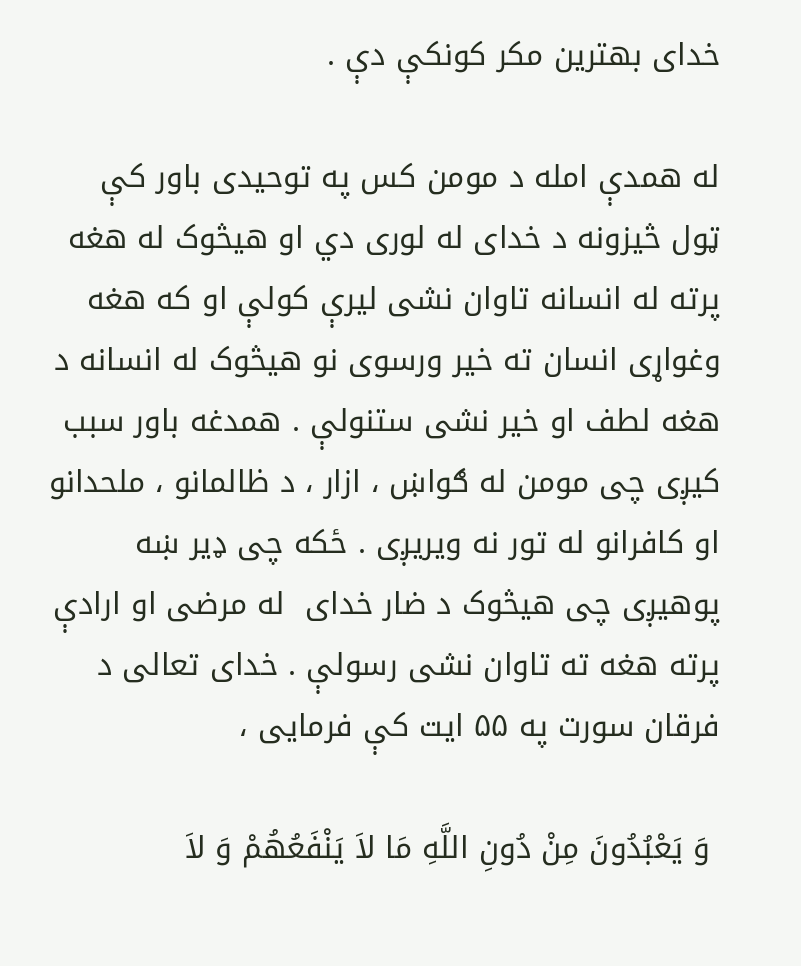خدای بهترین مکر کونکې دې .

له همدې امله د مومن کس په توحیدی باور کې ټول څیزونه د خدای له لوری دي او هیڅوک له هغه پرته له انسانه تاوان نشی لیرې کولې او که هغه وغواړی انسان ته خیر ورسوی نو هیڅوک له انسانه د هغه لطف او خیر نشی ستنولې . همدغه باور سبب کیږی چی مومن له ګواښ ، ازار ، د ظالمانو ، ملحدانو او کافرانو له تور نه ویریږی . ځکه چی ډیر ښه پوهیږی چی هیڅوک د ضار خدای  له مرضی او ارادې پرته هغه ته تاوان نشی رسولې . خدای تعالی د فرقان سورت په ۵۵ ایت کې فرمایی ،

 وَ يَعْبُدُونَ‌ مِنْ‌ دُونِ‌ اللَّهِ‌ مَا لاَ يَنْفَعُهُمْ‌ وَ لاَ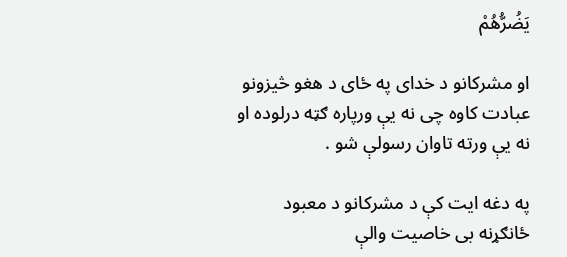يَضُرُّهُمْ‌

او مشرکانو د خدای په ځای د هغو څیزونو عبادت کاوه چی نه یې ورپاره ګټه درلوده او نه یې ورته تاوان رسولې شو .

په دغه ایت کې د مشرکانو د معبود ځانګړنه بی خاصیت والې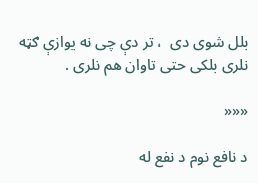بلل شوی دی  ، تر دې چی نه یوازې ګټه نلری بلکی حتی تاوان هم نلری .

«««

د نافع نوم د نفع له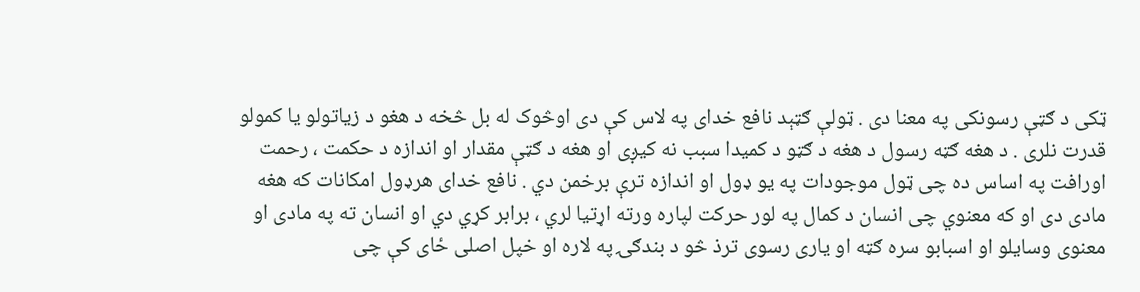ټکی د ګټې رسونکی په معنا دی . ټولې ګټېد نافع خدای په لاس کې دی اوڅوک له بل څخه د هغو د زیاتولو یا کمولو قدرت نلری . د هغه ګټه رسول د هغه د ګټو د کمیدا سبب نه کیږی او هغه د ګټې مقدار او اندازه د حکمت ، رحمت اورافت په اساس ده چی ټول موجودات په یو ډول او اندازه ترې برخمن دي . نافع خدای هرډول امکانات که هغه مادی دی او که معنوي چی انسان د کمال په لور حرکت لپاره ورته اړتیا لري ، برابر کړي دي او انسان ته په مادی او معنوی وسایلو او اسبابو سره ګټه او یاری رسوی ترذ څو د بندګۍ په لاره او خپل اصلی ځای کې چی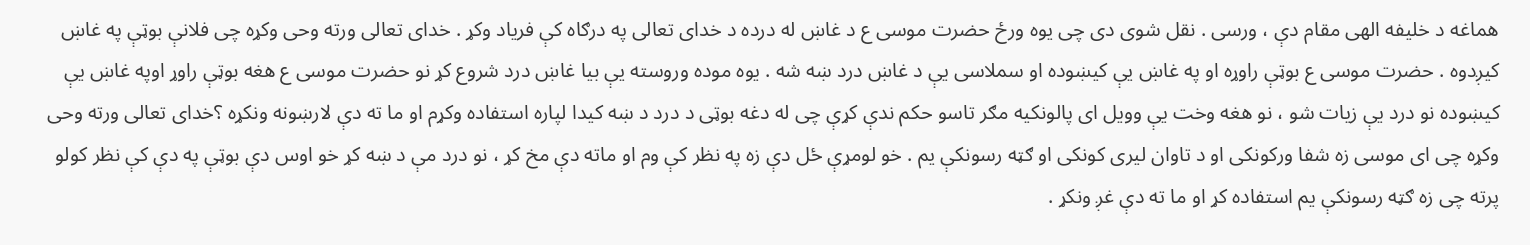هماغه د خلیفه الهی مقام دې ، ورسی . نقل شوی دی چی یوه ورځ حضرت موسی ع د غاښ له درده د خدای تعالی په درګاه کې فریاد وکړ . خدای تعالی ورته وحی وکړه چی فلانې بوټې په غاښ کیږدوه . حضرت موسی ع بوټې راوړه او په غاښ یې کیښوده او سملاسی یې د غاښ درد ښه شه . یوه موده وروسته یې بیا غاښ درد شروع کړ نو حضرت موسی ع هغه بوټې راوړ اوپه غاښ یې کیښوده نو درد یې زیات شو ، نو هغه وخت یې وویل ای پالونکیه مګر تاسو حکم ندې کړې چی له دغه بوټی د درد د ښه کیدا لپاره استفاده وکړم او ما ته دې لارښونه ونکړه ؟خدای تعالی ورته وحی وکړه چی ای موسی زه شفا ورکونکی او د تاوان لیری کونکی او ګټه رسونکې یم . خو لومړې ځل دې زه په نظر کې وم او ماته دې مخ کړ ، نو درد مې د ښه کړ خو اوس دې بوټې په دې کې نظر کولو پرته چی زه ګټه رسونکې یم استفاده کړ او ما ته دې غږ ونکړ .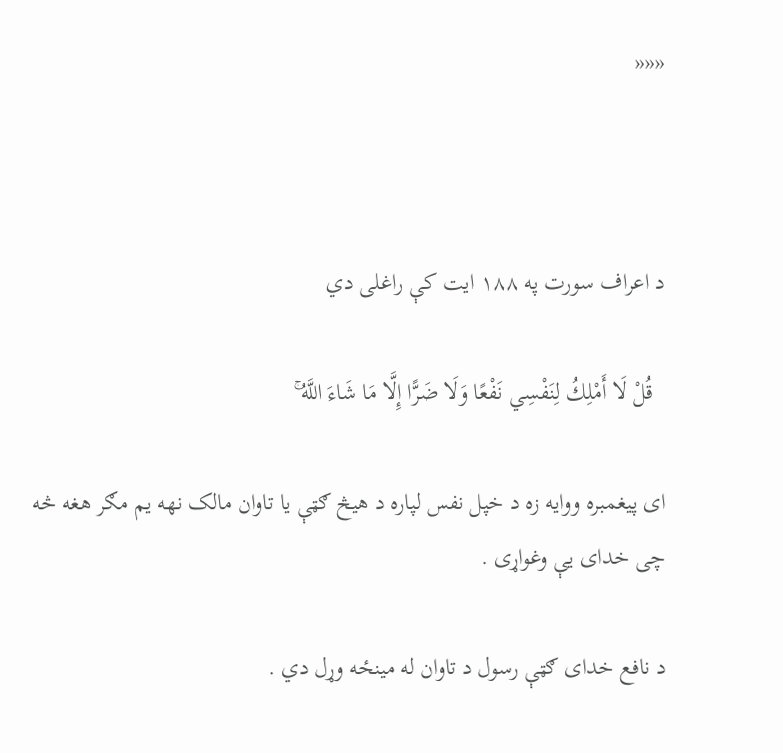«««



د اعراف سورت په ۱۸۸ ایت کې راغلی دي

  قُلْ لَا أَمْلِكُ لِنَفْسِي نَفْعًا وَلَا ضَرًّا إِلَّا مَا شَاءَ اللَّهُ ۚ

ای پیغمبره ووایه زه د خپل نفس لپاره د هیڅ ګټې یا تاوان مالک نهه یم مګر هغه څه چی خدای یې وغواړی .

د نافع خدای ګټې رسول د تاوان له مینځه وړل دي .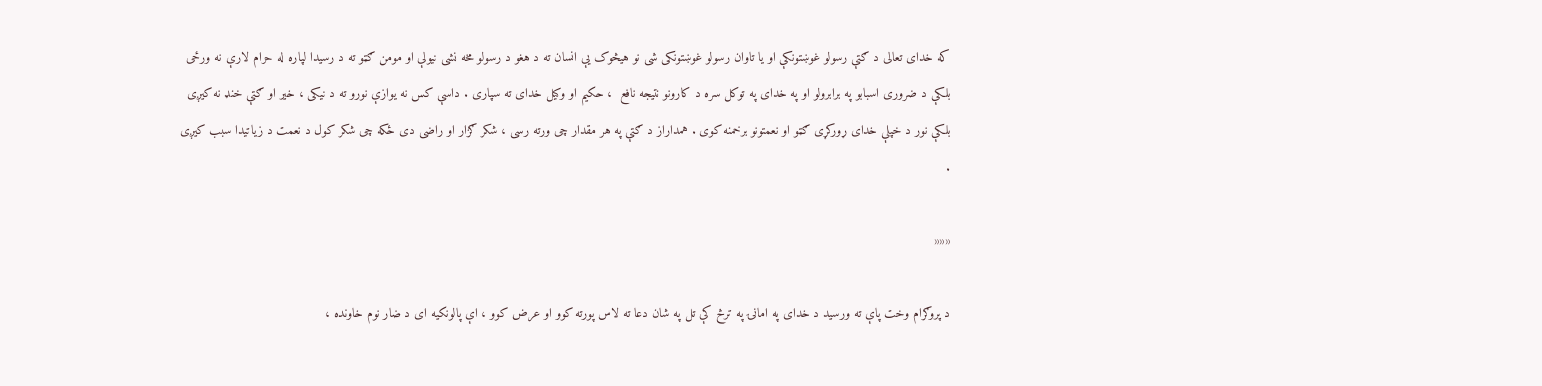که خدای تعالی د ګتې رسولو غوښتونکې او یا تاوان رسولو غوښتونکی شی نو هیڅوک یې انسان ته د هغو د رسولو مخه نشی نیولې او مومن ګټو ته د رسیدا لپاره له حرام لارې نه ورځی بلکې د ضروری اسبابو په برابرولو او په خدای په توکل سره د کارونو نتیجه نافع  ، حکیم او وکیل خدای ته سپاری . داسې کس نه یوازې نورو ته د نیکی ، خیر او ګتې خنډ نه کیږی بلکې نور د خپلې خدای ړورکړی ګټو او نعمتونو برخمنه کوی . همداراز د ګتې په هر مقدار چی ورته رسی ، شکر ګزار او راضی دی ځکه چی شکر کول د نعمت د زیاتیدا سبب کیږی  .

«««

د پروګرام وخت پاې ته ورسید د خدای په امانۍ په ترڅ کې تل په شان دعا ته لاس پورته کوو او عرض کوو ، اې پالونکیه ای د ضار نوم خاونده ،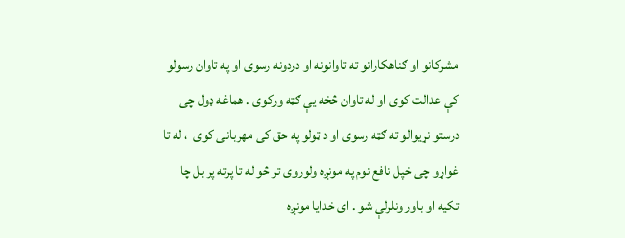مشرکانو او ګناهکارانو ته تاوانونه او دردونه رسوی او په تاوان رسولو کې عدالت کوی او له تاوان څخه یې ګټه ورکوی . هماغه ډول چی درستو نړیوالو ته ګټه رسوی او د ټولو په حق کی مهربانی کوی  ، له تا غواړو چی خپل نافع نوم په مونږه ولوروی تر څو له تا پرته پر بل چا تکیه او باور ونلرلې شو . ای خدایا مونږه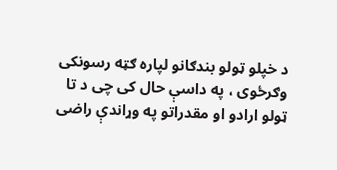د خپلو ټولو بندګانو لپاره ګټه رسونکی وګرځوی ، په داسې حال کی چی د تا ټولو ارادو او مقدراتو په وړاندې راضی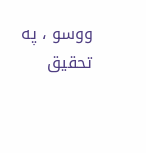ووسو ، په تحقیق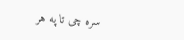سره چی تا په هر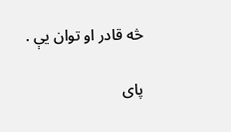څه قادر او توان یې .

پای